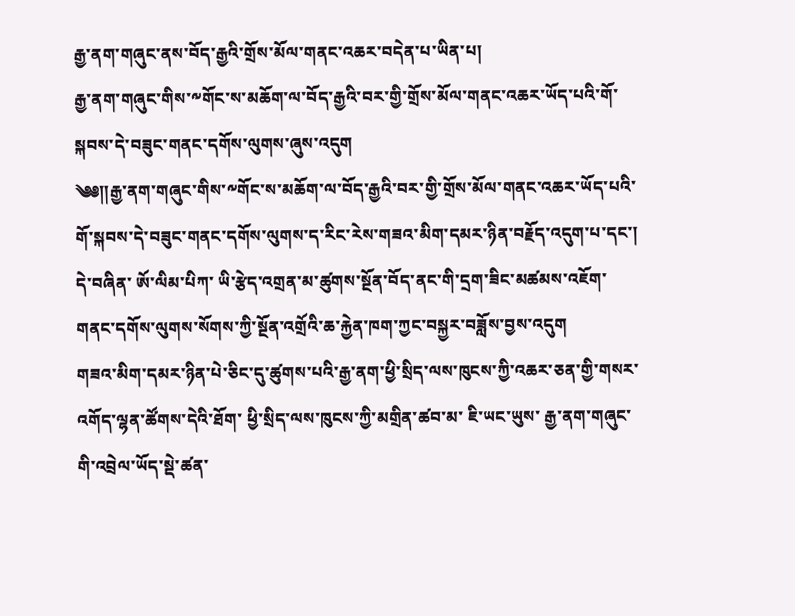རྒྱ་ནག་གཞུང་ནས་བོད་རྒྱའི་གྲོས་མོལ་གནང་འཆར་བདེན་པ་ཡིན་པ།
རྒྱ་ནག་གཞུང་གིས་༸གོང་ས་མཆོག་ལ་བོད་རྒྱའི་བར་གྱི་གྲོས་མོལ་གནང་འཆར་ཡོད་པའི་གོ་སྐབས་དེ་བཟུང་གནང་དགོས་ལུགས་ཞུས་འདུག
༄༅༎རྒྱ་ནག་གཞུང་གིས་༸གོང་ས་མཆོག་ལ་བོད་རྒྱའི་བར་གྱི་གྲོས་མོལ་གནང་འཆར་ཡོད་པའི་གོ་སྐབས་དེ་བཟུང་གནང་དགོས་ལུགས་ད་རིང་རེས་གཟའ་མིག་དམར་ཉིན་བརྗོད་འདུག་པ་དང་། དེ་བཞིན་ ཨོ་ལིམ་པིཀ་ ཡི་རྩེད་འགྲན་མ་ཚུགས་སྔོན་བོད་ནང་གི་དྲག་ཟིང་མཚམས་འཇོག་གནང་དགོས་ལུགས་སོགས་ཀྱི་སྔོན་འགྲོའི་ཆ་རྐྱེན་ཁག་ཀྱང་བསྐྱར་བཟློས་བྱས་འདུག
གཟའ་མིག་དམར་ཉིན་པེ་ཅིང་དུ་ཚུགས་པའི་རྒྱ་ནག་ཕྱི་སྲིད་ལས་ཁུངས་ཀྱི་འཆར་ཅན་གྱི་གསར་འགོད་ལྷན་ཚོགས་དེའི་ཐོག་ ཕྱི་སྲིད་ལས་ཁུངས་ཀྱི་མགྲིན་ཚབ་མ་ ཇི་ཡང་ཡུས་ རྒྱ་ནག་གཞུང་གི་འབྲེལ་ཡོད་སྡེ་ཚན་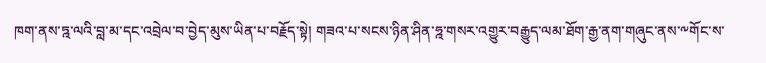ཁག་ནས་ཏྰ་ལའི་བླ་མ་དང་འབྲེལ་བ་བྱེད་མུས་ཡིན་པ་བརྗོད་སྟེ། གཟའ་པ་སངས་ཉིན་ཤིན་ཧྰ་གསར་འགྱུར་བརྒྱུད་ལམ་ཐོག་རྒྱ་ནག་གཞུང་ནས་༸གོང་ས་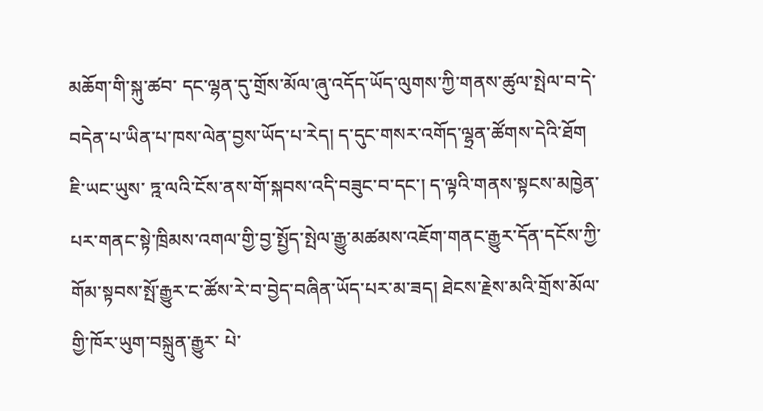མཆོག་གི་སྐུ་ཚབ་ དང་ལྷན་དུ་གྲོས་མོལ་ཞུ་འདོད་ཡོད་ལུགས་ཀྱི་གནས་ཚུལ་སྤེལ་བ་དེ་བདེན་པ་ཡིན་པ་ཁས་ལེན་བྱས་ཡོད་པ་རེད། ད་དུང་གསར་འགོད་ལྷྲན་ཚོགས་དེའི་ཐོག ཇི་ཡང་ཡུས་ ཏྰ་ལའི་ངོས་ནས་གོ་སྐབས་འདི་བཟུང་བ་དང་། ད་ལྟའི་གནས་སྟངས་མཁྱེན་པར་གནང་སྟེ་ཁྲིམས་འགལ་གྱི་བྱ་སྤྱོད་སྤེལ་རྒྱུ་མཚམས་འཇོག་གནང་རྒྱུར་དོན་དངོས་ཀྱི་གོམ་སྟབས་སྤོ་རྒྱུར་ང་ཚོས་རེ་བ་བྱེད་བཞིན་ཡོད་པར་མ་ཟད། ཐེངས་རྗེས་མའི་གྲོས་མོལ་གྱི་ཁོར་ཡུག་བསྐྲུན་རྒྱུར་ པེ་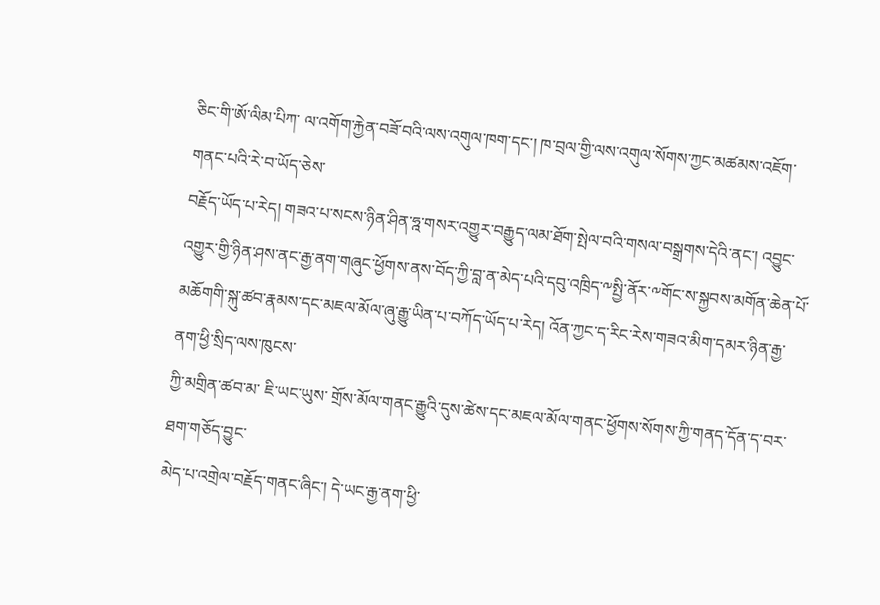ཅིང་གི་ཨོ་ལིམ་པིཀ་ ལ་འགོག་རྐྱེན་བཟོ་བའི་ལས་འགུལ་ཁག་དང་། ཁ་བྲལ་གྱི་ལས་འགུལ་སོགས་ཀྱང་མཚམས་འཇོག་གནང་པའི་རེ་བ་ཡོད་ཅེས་
བརྗོད་ཡོད་པ་རེད། གཟའ་པ་སངས་ཉིན་ཤིན་ཧྰ་གསར་འགྱུར་བརྒྱུད་ལམ་ཐོག་སྤེལ་བའི་གསལ་བསྒྲགས་དེའི་ནང་། འབྱུང་འགྱུར་གྱི་ཉིན་ཤས་ནང་རྒྱ་ནག་གཞུང་ཕྱོགས་ནས་བོད་ཀྱི་བླ་ན་མེད་པའི་དབུ་འཁྲིད་༸སྤྱི་ནོར་༸གོང་ས་སྐྱབས་མགོན་ཆེན་པོ་མཆོགགི་སྐུ་ཚབ་རྣམས་དང་མཇལ་མོལ་ཞུ་རྒྱུ་ཡིན་པ་བཀོད་ཡོད་པ་རེད། འོན་ཀྱང་ད་རིང་རེས་གཟའ་མིག་དམར་ཉིན་རྒྱ་ནག་ཕྱི་སྲིད་ལས་ཁུངས་
ཀྱི་མགྲིན་ཚབ་མ་ ཇི་ཡང་ཡུས་ གྲོས་མོལ་གནང་རྒྱུའི་དུས་ཚེས་དང་མཇལ་མོལ་གནང་ཕྱོགས་སོགས་ཀྱི་གནད་དོན་ད་བར་ཐག་གཅོད་བྱུང་
མེད་པ་འགྲེལ་བརྗོད་གནང་ཞིང་། དེ་ཡང་རྒྱ་ནག་ཕྱི་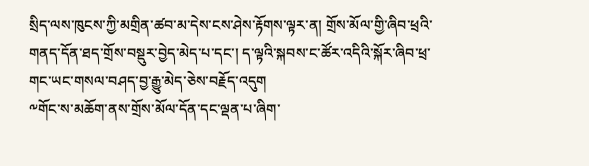སྲིད་ལས་ཁུངས་ཀྱི་མགྲིན་ཚབ་མ་དེས་ངས་ཤེས་རྟོགས་ལྟར་ན། གྲོས་མོལ་གྱི་ཞིབ་ཕྲའི་གནད་དོན་ཐད་གྲོས་བསྡུར་བྱེད་མེད་པ་དང་། ད་ལྟའི་སྐབས་ང་ཚོར་འདིའི་སྐོར་ཞིབ་ཕྲ་གང་ཡང་གསལ་བཤད་བྱ་རྒྱུ་མེད་ཅེས་བརྗོད་འདུག
༸གོང་ས་མཆོག་ནས་གྲོས་མོལ་དོན་དང་ལྡན་པ་ཞིག་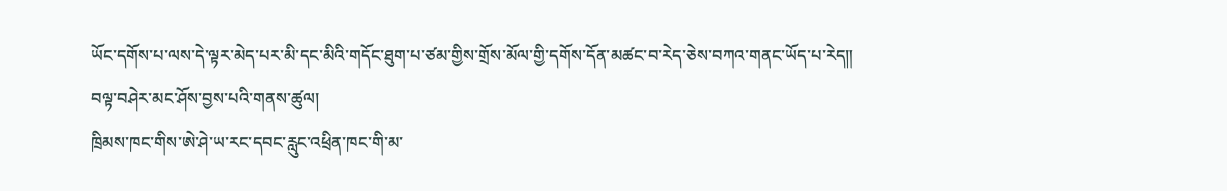ཡོང་དགོས་པ་ལས་དེ་ལྟར་མེད་པར་མི་དང་མིའི་གདོང་ཐུག་པ་ཙམ་གྱིས་གྲོས་མོལ་གྱི་དགོས་དོན་མཚང་བ་རེད་ཅེས་བཀའ་གནང་ཡོད་པ་རེད༎
བལྟ་བཤེར་མང་ཤོས་བྱས་པའི་གནས་ཚུལ།
ཁྲིམས་ཁང་གིས་ཨེ་ཤེ་ཡ་རང་དབང་རླུང་འཕྲིན་ཁང་གི་མ་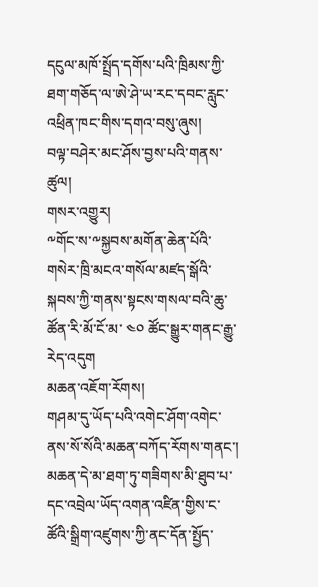དངུལ་མཁོ་སྤྲོད་དགོས་པའི་ཁྲིམས་ཀྱི་ཐག་གཅོད་ལ་ཨེ་ཤེ་ཡ་རང་དབང་རླུང་འཕྲིན་ཁང་གིས་དགའ་བསུ་ཞུས།
བལྟ་བཤེར་མང་ཤོས་བྱས་པའི་གནས་ཚུལ།
གསར་འགྱུར།
༸གོང་ས་༸སྐྱབས་མགོན་ཆེན་པོའི་གསེར་ཁྲི་མངའ་གསོལ་མཛད་སྒོའི་སྐབས་ཀྱི་གནས་སྟངས་གསལ་བའི་ཆུ་ཚོན་རི་མོ་ངོ་མ་ ༤༠ ཚོང་སྒྱུར་གནང་རྒྱུ་རེད་འདུག
མཆན་འཇོག་རོགས།
གཤམ་དུ་ཡོད་པའི་འགེང་ཤོག་འགེང་ནས་སོ་སོའི་མཆན་བཀོད་རོགས་གནང་། མཆན་དེ་མ་ཐག་ཏུ་གཟིགས་མི་ཐུབ་པ་དང་འབྲེལ་ཡོད་འགན་འཛིན་གྱིས་ང་ཚོའི་སྒྲིག་འཛུགས་ཀྱི་ནང་དོན་སྤྱོད་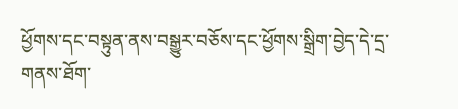ཕྱོགས་དང་བསྟུན་ནས་བསྒྱུར་བཅོས་དང་ཕྱོགས་སྒྲིག་བྱེད་དེ་དྲ་གནས་ཐོག་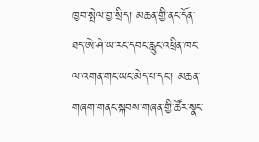ཁྱབ་སྤེལ་བྱ་སྲིད། མཆན་གྱི་ནང་དོན་ཐད་ཨེ་ཤེ་ཡ་རང་དབང་རླུང་འཕྲིན་ཁང་ལ་འགན་གང་ཡང་མེད་པ་དང་། མཆན་གཞག་གནང་སྐབས་གཞན་གྱི་ཚོར་སྣང་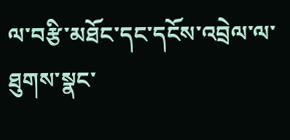ལ་བརྩི་མཐོང་དང་དངོས་འབྲེལ་ལ་ཐུགས་སྣང་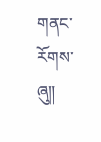གནང་རོགས་ཞུ༎